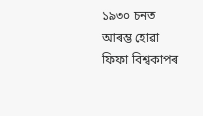১৯৩০ চনত আৰম্ভ হোৱা ফিফা বিশ্বকাপৰ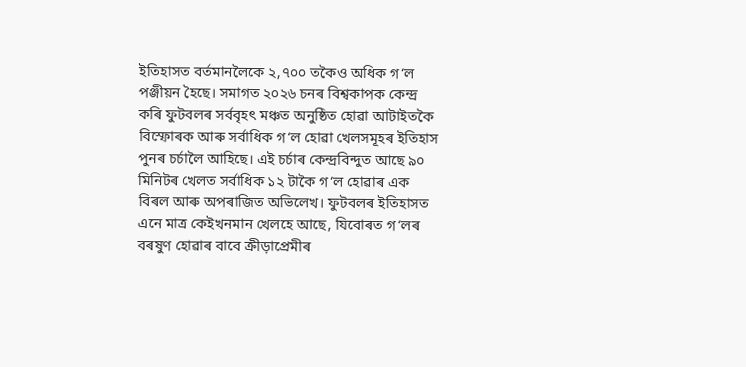ইতিহাসত বৰ্তমানলৈকে ২,৭০০ তকৈও অধিক গ‘ল পঞ্জীয়ন হৈছে। সমাগত ২০২৬ চনৰ বিশ্বকাপক কেন্দ্ৰ কৰি ফুটবলৰ সৰ্ববৃহৎ মঞ্চত অনুষ্ঠিত হোৱা আটাইতকৈ বিস্ফোৰক আৰু সৰ্বাধিক গ‘ল হোৱা খেলসমূহৰ ইতিহাস পুনৰ চৰ্চালৈ আহিছে। এই চৰ্চাৰ কেন্দ্ৰবিন্দুত আছে ৯০ মিনিটৰ খেলত সৰ্বাধিক ১২ টাকৈ গ‘ল হোৱাৰ এক বিৰল আৰু অপৰাজিত অভিলেখ। ফুটবলৰ ইতিহাসত এনে মাত্ৰ কেইখনমান খেলহে আছে, যিবোৰত গ‘লৰ বৰষুণ হোৱাৰ বাবে ক্ৰীড়াপ্ৰেমীৰ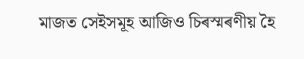মাজত সেইসমূহ আজিও চিৰস্মৰণীয় হৈ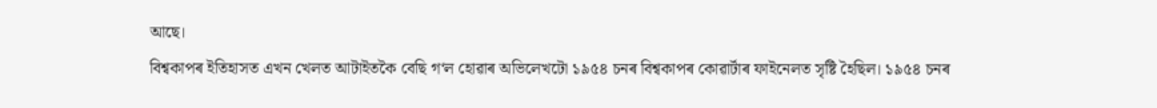আছে।
বিশ্বকাপৰ ইতিহাসত এখন খেলত আটাইতকৈ বেছি গ‘ল হোৱাৰ অভিলেখটো ১৯৫৪ চনৰ বিশ্বকাপৰ কোৱাৰ্টাৰ ফাইনেলত সৃষ্টি হৈছিল। ১৯৫৪ চনৰ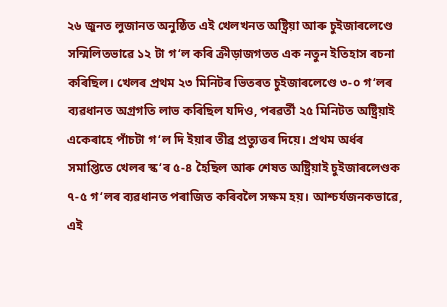২৬ জুনত লুজানত অনুষ্ঠিত এই খেলখনত অষ্ট্ৰিয়া আৰু চুইজাৰলেণ্ডে সন্মিলিতভাৱে ১২ টা গ‘ল কৰি ক্ৰীড়াজগতত এক নতুন ইতিহাস ৰচনা কৰিছিল। খেলৰ প্ৰথম ২৩ মিনিটৰ ভিতৰত চুইজাৰলেণ্ডে ৩-০ গ‘লৰ ব্যৱধানত অগ্ৰগতি লাভ কৰিছিল যদিও, পৰৱৰ্তী ২৫ মিনিটত অষ্ট্ৰিয়াই একেৰাহে পাঁচটা গ‘ল দি ইয়াৰ তীব্ৰ প্ৰত্যুত্তৰ দিয়ে। প্ৰথম অৰ্ধৰ সমাপ্তিতে খেলৰ স্ক‘ৰ ৫-৪ হৈছিল আৰু শেষত অষ্ট্ৰিয়াই চুইজাৰলেণ্ডক ৭-৫ গ‘লৰ ব্যৱধানত পৰাজিত কৰিবলৈ সক্ষম হয়। আশ্চৰ্যজনকভাৱে, এই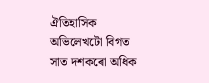ঐতিহাসিক অভিলেখটো বিগত সাত দশকৰো অধিক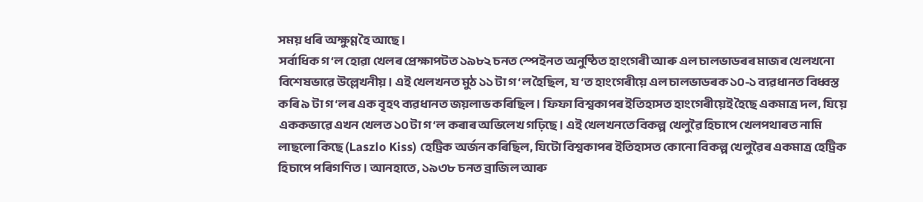সময় ধৰি অক্ষুণ্ণ হৈ আছে।
সৰ্বাধিক গ‘ল হোৱা খেলৰ প্ৰেক্ষাপটত ১৯৮২ চনত স্পেইনত অনুষ্ঠিত হাংগেৰী আৰু এল চালভাডৰৰ মাজৰ খেলখনো বিশেষভাৱে উল্লেখনীয়। এই খেলখনত মুঠ ১১ টা গ‘ল হৈছিল, য‘ত হাংগেৰীয়ে এল চালভাডৰক ১০-১ ব্যৱধানত বিধ্বস্ত কৰি ৯ টা গ‘লৰ এক বৃহৎ ব্যৱধানত জয়লাভ কৰিছিল। ফিফা বিশ্বকাপৰ ইতিহাসত হাংগেৰীয়েই হৈছে একমাত্ৰ দল, যিয়ে এককভাৱে এখন খেলত ১০ টা গ‘ল কৰাৰ অভিলেখ গঢ়িছে। এই খেলখনতে বিকল্প খেলুৱৈ হিচাপে খেলপথাৰত নামি লাছলো কিছে (Laszlo Kiss) হেট্ৰিক অৰ্জন কৰিছিল, যিটো বিশ্বকাপৰ ইতিহাসত কোনো বিকল্প খেলুৱৈৰ একমাত্ৰ হেট্ৰিক হিচাপে পৰিগণিত। আনহাতে, ১৯৩৮ চনত ব্ৰাজিল আৰু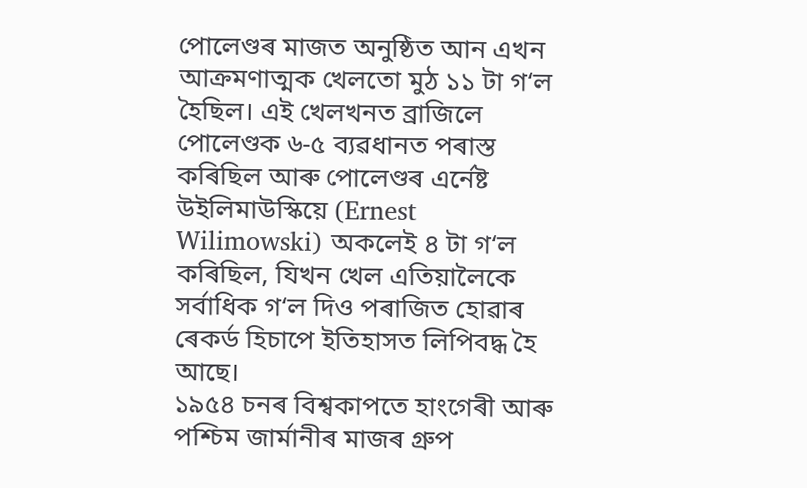পোলেণ্ডৰ মাজত অনুষ্ঠিত আন এখন আক্ৰমণাত্মক খেলতো মুঠ ১১ টা গ‘ল হৈছিল। এই খেলখনত ব্ৰাজিলে পোলেণ্ডক ৬-৫ ব্যৱধানত পৰাস্ত কৰিছিল আৰু পোলেণ্ডৰ এৰ্নেষ্ট উইলিমাউস্কিয়ে (Ernest Wilimowski) অকলেই ৪ টা গ‘ল কৰিছিল, যিখন খেল এতিয়ালৈকে সৰ্বাধিক গ‘ল দিও পৰাজিত হোৱাৰ ৰেকৰ্ড হিচাপে ইতিহাসত লিপিবদ্ধ হৈ আছে।
১৯৫৪ চনৰ বিশ্বকাপতে হাংগেৰী আৰু পশ্চিম জাৰ্মানীৰ মাজৰ গ্ৰুপ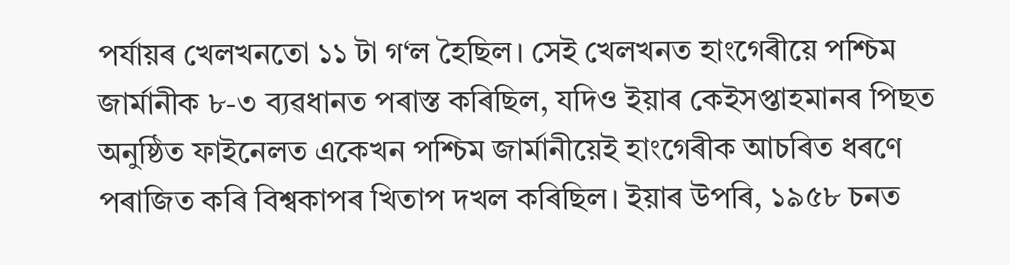পৰ্যায়ৰ খেলখনতো ১১ টা গ‘ল হৈছিল। সেই খেলখনত হাংগেৰীয়ে পশ্চিম জাৰ্মানীক ৮-৩ ব্যৱধানত পৰাস্ত কৰিছিল, যদিও ইয়াৰ কেইসপ্তাহমানৰ পিছত অনুষ্ঠিত ফাইনেলত একেখন পশ্চিম জাৰ্মানীয়েই হাংগেৰীক আচৰিত ধৰণে পৰাজিত কৰি বিশ্বকাপৰ খিতাপ দখল কৰিছিল। ইয়াৰ উপৰি, ১৯৫৮ চনত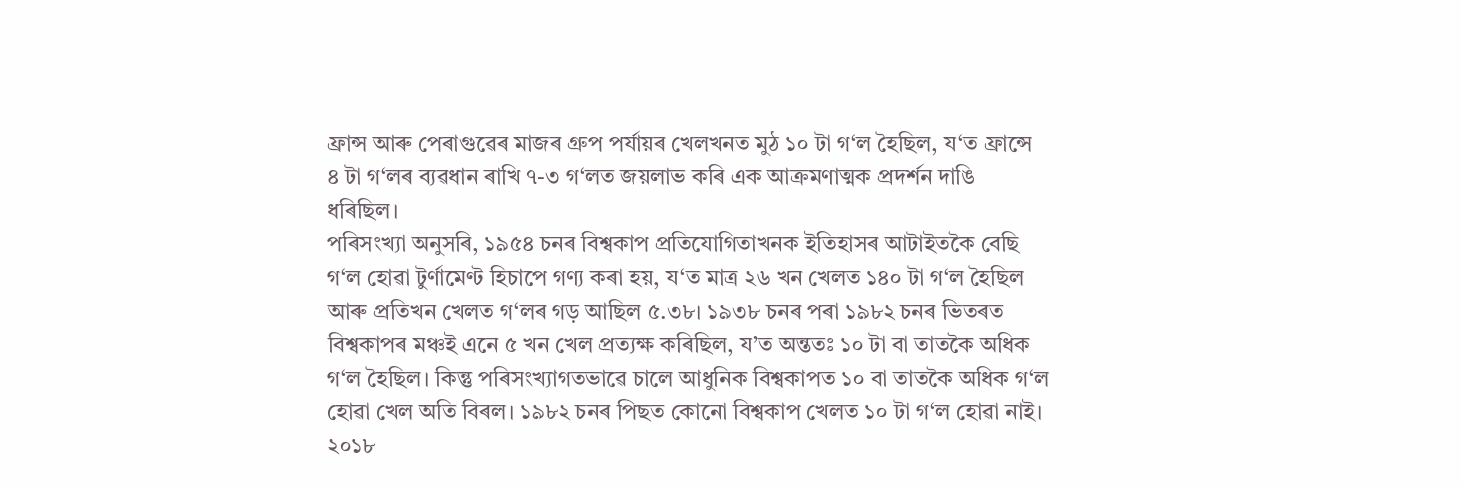ফ্ৰান্স আৰু পেৰাগুৱেৰ মাজৰ গ্ৰুপ পৰ্যায়ৰ খেলখনত মুঠ ১০ টা গ‘ল হৈছিল, য‘ত ফ্ৰান্সে ৪ টা গ‘লৰ ব্যৱধান ৰাখি ৭-৩ গ‘লত জয়লাভ কৰি এক আক্ৰমণাত্মক প্ৰদৰ্শন দাঙি ধৰিছিল।
পৰিসংখ্যা অনুসৰি, ১৯৫৪ চনৰ বিশ্বকাপ প্ৰতিযোগিতাখনক ইতিহাসৰ আটাইতকৈ বেছি গ‘ল হোৱা টুৰ্ণামেণ্ট হিচাপে গণ্য কৰা হয়, য‘ত মাত্ৰ ২৬ খন খেলত ১৪০ টা গ‘ল হৈছিল আৰু প্ৰতিখন খেলত গ‘লৰ গড় আছিল ৫.৩৮। ১৯৩৮ চনৰ পৰা ১৯৮২ চনৰ ভিতৰত বিশ্বকাপৰ মঞ্চই এনে ৫ খন খেল প্ৰত্যক্ষ কৰিছিল, য’ত অন্ততঃ ১০ টা বা তাতকৈ অধিক গ‘ল হৈছিল। কিন্তু পৰিসংখ্যাগতভাৱে চালে আধুনিক বিশ্বকাপত ১০ বা তাতকৈ অধিক গ‘ল হোৱা খেল অতি বিৰল। ১৯৮২ চনৰ পিছত কোনো বিশ্বকাপ খেলত ১০ টা গ‘ল হোৱা নাই। ২০১৮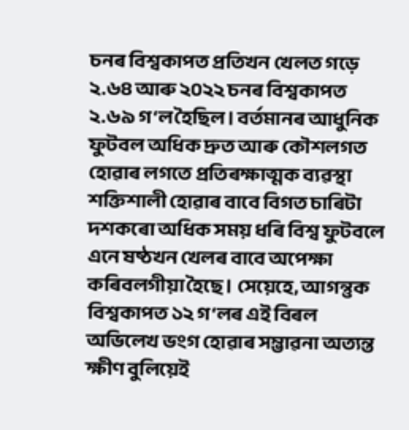চনৰ বিশ্বকাপত প্ৰতিখন খেলত গড়ে ২.৬৪ আৰু ২০২২ চনৰ বিশ্বকাপত ২.৬৯ গ‘ল হৈছিল। বৰ্তমানৰ আধুনিক ফুটবল অধিক দ্ৰুত আৰু কৌশলগত হোৱাৰ লগতে প্ৰতিৰক্ষাত্মক ব্যৱস্থা শক্তিশালী হোৱাৰ বাবে বিগত চাৰিটা দশকৰো অধিক সময় ধৰি বিশ্ব ফুটবলে এনে ষষ্ঠখন খেলৰ বাবে অপেক্ষা কৰিবলগীয়া হৈছে। সেয়েহে, আগন্তুক বিশ্বকাপত ১২ গ‘লৰ এই বিৰল অভিলেখ ভংগ হোৱাৰ সম্ভাৱনা অত্যন্ত ক্ষীণ বুলিয়েই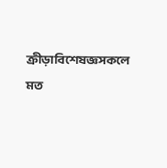ক্ৰীড়াবিশেষজ্ঞসকলে মত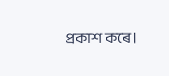প্ৰকাশ কৰে।